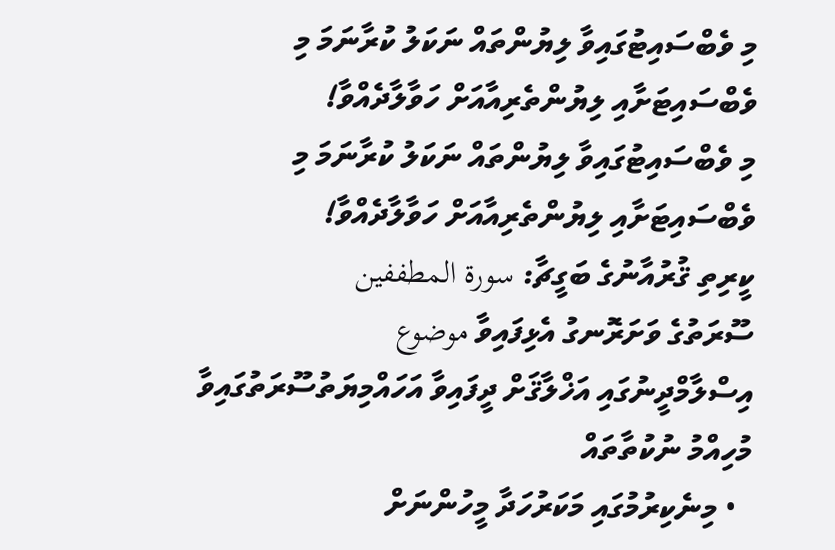މި ވެބްސައިޓުގައިވާ ލިޔުންތައް ނަކަލު ކުރާނަމަ މި ވެބްސައިޓަށާއި ލިޔުންތެރިއާއަށް ހަވާލާދެއްވާ!
މި ވެބްސައިޓުގައިވާ ލިޔުންތައް ނަކަލު ކުރާނަމަ މި ވެބްސައިޓަށާއި ލިޔުންތެރިއާއަށް ހަވާލާދެއްވާ!
ކީރިތި ޤުރުއާނުގެ ބަގީޗާ: سورة المطففين
ސޫރަތުގެ ވަށަރޮނގު އެޅިފައިވާ موضوع
އިސްލާމްދީނުގައި އަޚްލާޤަށް ދީފައިވާ އަހައްމިޔަތުސޫރަތުގައިވާ މުހިއްމު ނުކުތާތައް
  • މިނެކިރުމުގައި މަކަރުހަދާ މީހުންނަށް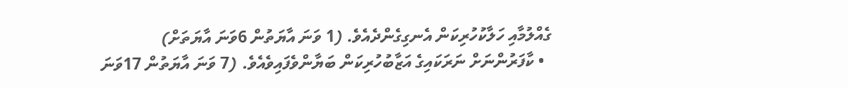ގެއްލުމާއި ހަލާކުހުރިކަން އެނގިގެންދެއެވެ. (1 ވަނަ އާޔަތުން 6ވަނަ އާޔަތަށް)
  • ކާފަރުންނަށް ނަރަކައިގެ އަޒާބުހުރިކަން ބަޔާންވެފައިވެއެވެ. (7 ވަނަ އާޔަތުން 17ވަނަ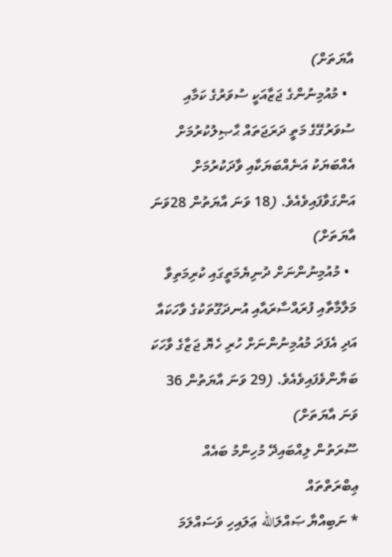އާޔަތަށް)
  • މުއުމިނުންގެ ޖަޒާއަކީ ސުވަރުގެ ކަމާއި ސުވަރުގޭގެ މަތީ ދަރަޖަތައް ޙާޞިލުކުރުމަށް އެއްބަޔަކު އަނެއްބަޔަކާއި ވާދަކުރުމަށް އަންގަވާފައިވެއެވެ. (18 ވަނަ އާޔަތުން 28ވަނަ އާޔަތަށް)
  • މުއުމިނުންނަށް ދުނިޔެމަތީގައި ކުރިމަތިވާ މަލާމާތާއި ފުރައްސާރައާއި އުނދަގޫތަކުގެ ވާހަކައާ އަދި އެފަދަ މުއުމިނުންނަށް ހުރި ހެޔޮ ޖަޒާގެ ވާހަކަ ބަޔާންވެފައިވެއެވެ. (29 ވަނަ އާޔަތުން 36 ވަނަ އާޔަތަށް)
ސޫރަތުން ލިއްބައިދޭ މުހިންމު ބައެއް ޢިބްރަތްތައް
* ނަބިއްޔާ ޞައްލަالله ޢަލައިހި ވަސައްލަމަ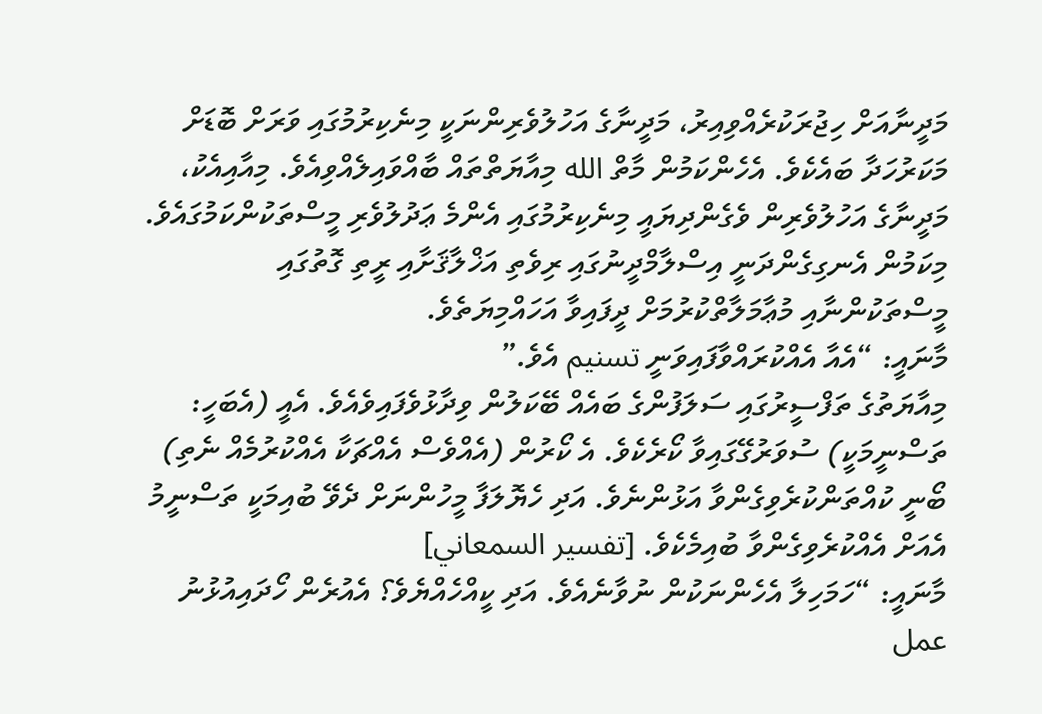މަދީނާއަށް ހިޖުރަކުރެއްވިއިރު، މަދީނާގެ އަހުލުވެރިންނަކީ މިނެކިރުމުގައި ވަރަށް ބޮޑަށް މަކަރުހަދާ ބައެކެވެ. އެހެންކަމުން މާތް الله މިއާޔަތްތައް ބާއްވައިލެއްވިއެވެ. މިއާއިއެކު، މަދީނާގެ އަހުލުވެރިން ވެގެންދިޔައީ މިނެކިރުމުގައި އެންމެ ޢަދުލުވެރި މީސްތަކުންކަމުގައެވެ. މިކަމުން އެނގިގެންދަނީ އިސްލާމްދީނުގައި ރިވެތި އަޚްލާޤަށާއި ރީތި ގޮތުގައި މީސްތަކުންނާއި މުޢާމަލާތްކުރުމަށް ދީފައިވާ އަހައްމިޔަތެވެ.
މާނައީ: “އެއާ އެއްކުރައްވާފައިވަނީ تسنيم އެވެ.”
މިއާޔަތުގެ ތަފްސީރުގައި ސަލަފުންގެ ބައެއް ބޭކަލުން ވިދާޅުވެފައިވެއެވެ. އެއީ (އެބަހީ: ތަސްނީމަކީ) ސުވަރުގޭގައިވާ ކޯރެކެވެ. އެ ކޯރުން (އެއްވެސް އެއްޗަކާ އެއްކުރުމެއް ނެތި) ބޯނީ ކުއްތަންކުރެވިގެންވާ އަޅުންނެވެ. އަދި ހެޔޮލަފާ މީހުންނަށް ދެވޭ ބުއިމަކީ ތަސްނީމު އެއަށް އެއްކުރެވިގެންވާ ބުއިމެކެވެ. [تفسير السمعاني]
މާނައީ: “ހަމަހިލާ އެހެންނަކުން ނުވާނެއެވެ. އަދި ކީއްހެއްޔެވެ؟ އެއުރެން ހޯދައިއުޅުނު عمل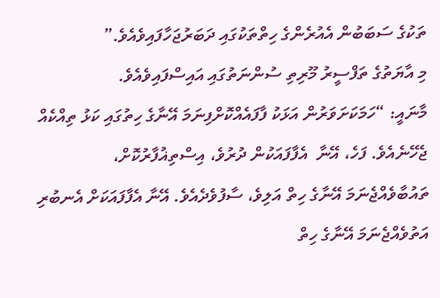ތަކުގެ ސަބަބުން އެއުރެންގެ ހިތްތަކުގައި ދަބަރުޖަހާފައިވެއެވެ.”
މި އާޔަތުގެ ތަފްސީރު މޫރިތި ސުންނަތުގައި އައިސްފައިވެއެވެ.
މާނައީ: “ހަމަކަށަވަރުން އަޅަކު ފާފައެއްކޮށްފިނަމަ އޭނާގެ ހިތުގައި ކަޅު ތިއްކެއް ޖެހޭނެއެވެ. ފަހެ، އޭނާ  އެފާފައަކުން ދުރުވެ، އިސްތިޣުފާރުކޮށް، ތައުބާވެއްޖެނަމަ އޭނާގެ ހިތް އަލިވެ، ސާފުވެދެއެވެ. އޭނާ އެފާފައަކަށް އެނބުރި އަތުވެއްޖެނަމަ އޭނާގެ ހިތް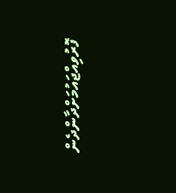ފޮރުވިއްޖައުމަށްދާންދެން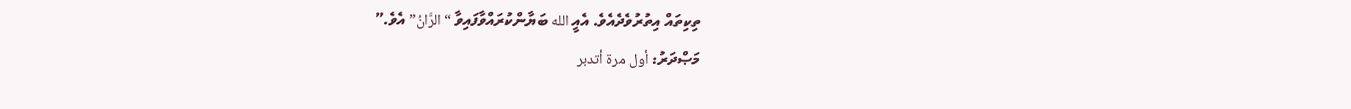ތިކިތައް އިތުރުވެދެއެވެ. އެއީ الله ބަޔާންކުރައްވާފައިވާ “الرَّانُ” އެވެ.”
މަޞްދަރު: أول مرة أتدبر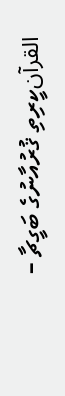القرآنކީރިތި ޤުރުއާނުގެ ބަގީޗާ –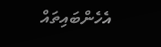އެހެންބައިތައް